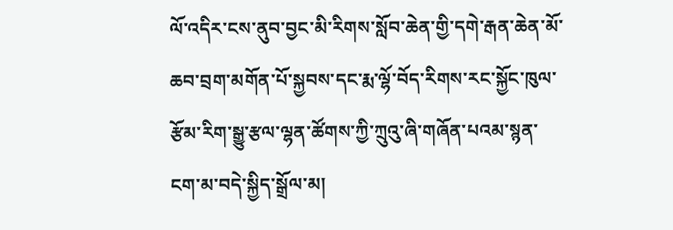ལོ་འདིར་ངས་ནུབ་བྱང་མི་རིགས་སློབ་ཆེན་གྱི་དགེ་རྒན་ཆེན་མོ་ཆབ་བྲག་མགོན་པོ་སྐྱབས་དང་རྨ་ལྷོ་བོད་རིགས་རང་སྐྱོང་ཁུལ་རྩོམ་རིག་སྒྱུ་རྩལ་ལྷན་ཚོགས་ཀྱི་ཀྲུའུ་ཞི་གཞོན་པའམ་སྙན་ངག་མ་བདེ་སྐྱིད་སྒྲོལ་མ།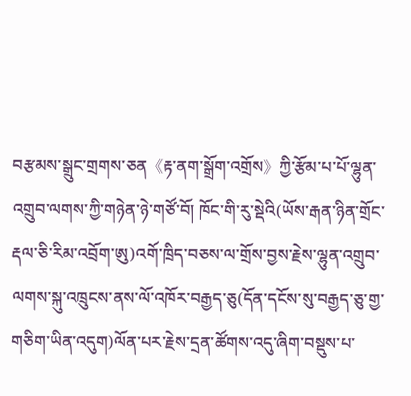བརྩམས་སྒྲུང་གྲགས་ཅན《རྟ་ནག་སྒྲོག་འགྲོས》ཀྱི་རྩོམ་པ་པོ་ལྷུན་འགྲུབ་ལགས་ཀྱི་གཉེན་ཉེ་གཙོ་བོ། ཁོང་གི་རུ་སྡེའི(ཡོས་རྒན་ཉིན་གྲོང་རྡལ་ཅི་རིམ་འབྲོག་ཨུ)འགོ་ཁྲིད་བཅས་ལ་གྲོས་བྱས་རྗེས་ལྷུན་འགྲུབ་ལགས་སྐུ་འཁྲུངས་ནས་ལོ་འཁོར་བརྒྱད་ཅུ(དོན་དངོས་སུ་བརྒྱད་ཅུ་གྱ་གཅིག་ཡིན་འདུག)ལོན་པར་རྗེས་དྲན་ཚོགས་འདུ་ཞིག་བསྡུས་པ་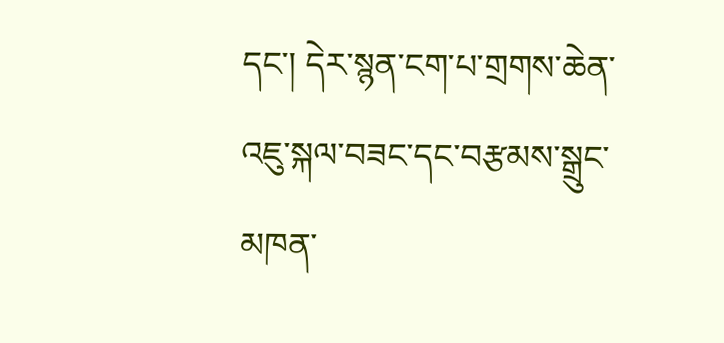དང་། དེར་སྙན་ངག་པ་གྲགས་ཆེན་འཇུ་སྐལ་བཟང་དང་བརྩམས་སྒྲུང་མཁན་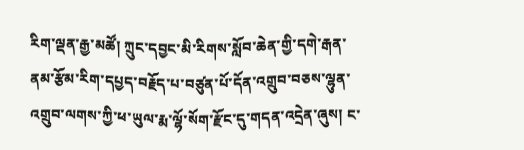རིག་ལྡན་རྒྱ་མཚོ། ཀྲུང་དབྱང་མི་རིགས་སློབ་ཆེན་གྱི་དགེ་རྒན་ནམ་རྩོམ་རིག་དཔྱད་བརྗོད་པ་བཙུན་པོ་དོན་འགྲུབ་བཅས་ལྷུན་འགྲུབ་ལགས་ཀྱི་ཕ་ཡུལ་རྨ་ལྷོ་སོག་རྫོང་དུ་གདན་འདྲེན་ཞུས། ང་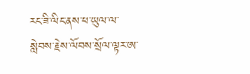རང་ཟི་ལིང་ནས་ཕ་ཡུལ་ལ་སླེབས་རྗེས་ལོབས་སྲོལ་ལྟར་ཨ་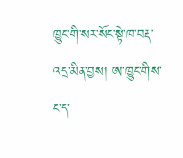ཁྱུང་གི་སར་སོང་སྟེ་ཁ་བརྡ་འདྲ་མིན་བྱས། ཨ་ཁྱུང་གིས་ང་ད་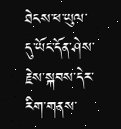ཐེངས་ཕ་ཡུལ་དུ་ཡོང་དོན་ཤེས་རྗེས་སྐབས་དེར་རིག་གནས་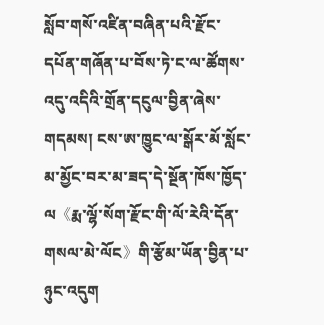སློབ་གསོ་འཛིན་བཞིན་པའི་རྫོང་དཔོན་གཞོན་པ་བོས་ཏེ་ང་ལ་ཚོགས་འདུ་འདིའི་གྲོན་དངུལ་བྱིན་ཞེས་གདམས། ངས་ཨ་ཁྱུང་ལ་སྒོར་མོ་སློང་མ་མྱོང་བར་མ་ཟད་དེ་སྔོན་ཁོས་ཁྱོད་ལ《རྨ་ལྷོ་སོག་རྫོང་གི་ལོ་རེའི་དོན་གསལ་མེ་ལོང》གི་རྩོམ་ཡོན་བྱིན་པ་ཉུང་འདུག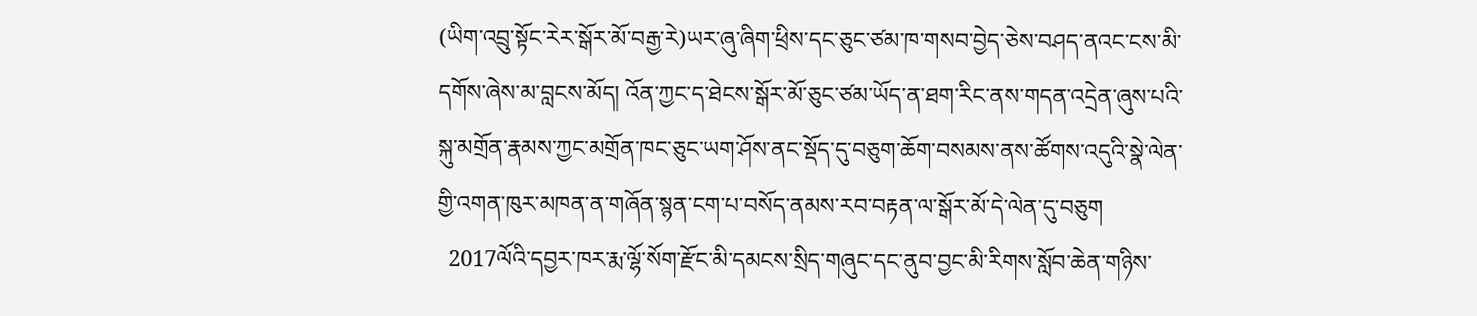(ཡིག་འབྲུ་སྟོང་རེར་སྒོར་མོ་བརྒྱ་རེ)ཡར་ཞུ་ཞིག་ཕྲིས་དང་ཅུང་ཙམ་ཁ་གསབ་བྱེད་ཅེས་བཤད་ནའང་ངས་མི་དགོས་ཞེས་མ་བླངས་མོད། འོན་ཀྱང་ད་ཐེངས་སྒོར་མོ་ཅུང་ཙམ་ཡོད་ན་ཐག་རིང་ནས་གདན་འདྲེན་ཞུས་པའི་སྐུ་མགྲོན་རྣམས་ཀྱང་མགྲོན་ཁང་ཅུང་ཡག་ཤོས་ནང་སྡོད་དུ་བཅུག་ཆོག་བསམས་ནས་ཚོགས་འདུའི་སྣེ་ལེན་གྱི་འགན་ཁུར་མཁན་ན་གཞོན་སྙན་ངག་པ་བསོད་ནམས་རབ་བརྟན་ལ་སྒོར་མོ་དེ་ལེན་དུ་བཅུག
  2017ལོའི་དབྱར་ཁར་རྨ་ལྷོ་སོག་རྫོང་མི་དམངས་སྲིད་གཞུང་དང་ནུབ་བྱང་མི་རིགས་སློབ་ཆེན་གཉིས་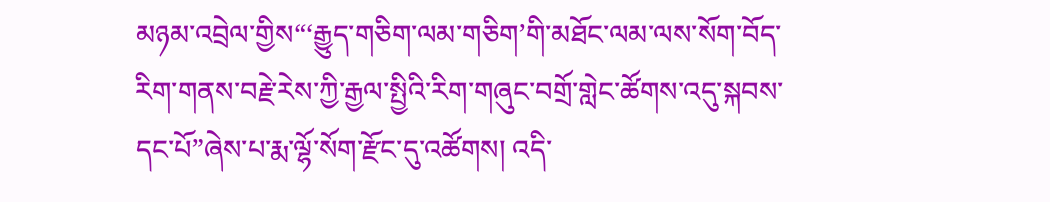མཉམ་འབྲེལ་གྱིས“‘རྒྱུད་གཅིག་ལམ་གཅིག’གི་མཐོང་ལམ་ལས་སོག་བོད་རིག་གནས་བརྗེ་རེས་ཀྱི་རྒྱལ་སྤྱིའི་རིག་གཞུང་བགྲོ་གླེང་ཚོགས་འདུ་སྐབས་དང་པོ”ཞེས་པ་རྨ་ལྷོ་སོག་རྫོང་དུ་འཚོགས། འདི་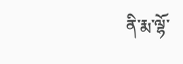ནི་རྨ་ལྷོ་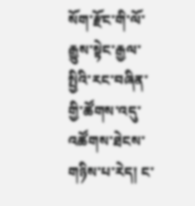སོག་རྫོང་གི་ལོ་རྒྱུས་སྟེང་རྒྱལ་སྤྱིའི་རང་བཞིན་གྱི་ཚོགས་འདུ་འཚོགས་ཐེངས་གཉིས་པ་རེད། ང་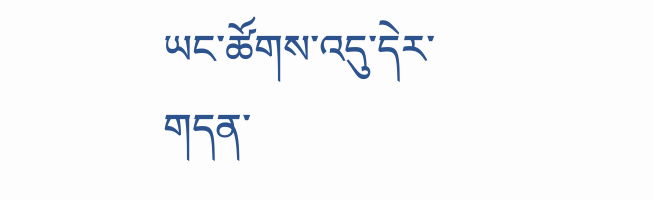ཡང་ཚོགས་འདུ་དེར་གདན་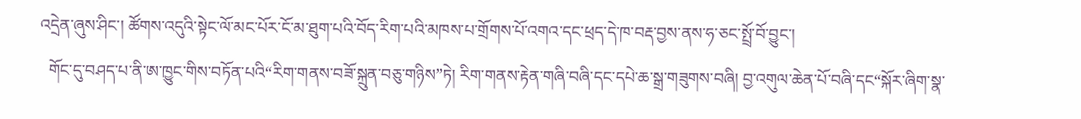འདྲེན་ཞུས་ཤིང་། ཚོགས་འདུའི་སྟེང་ལོ་མང་པོར་ངོ་མ་ཐུག་པའི་བོད་རིག་པའི་མཁས་པ་གྲོགས་པོ་འགའ་དང་ཕྲད་དེ་ཁ་བརྡ་བྱས་ནས་ཧ་ཅང་སྤྲོ་བོ་བྱུང་།
  གོང་དུ་བཤད་པ་ནི་ཨ་ཁྱུང་གིས་བཏོན་པའི“རིག་གནས་བཟོ་སྐྲུན་བཅུ་གཉིས”ཏེ། རིག་གནས་རྟེན་གཞི་བཞི་དང་དཔེ་ཆ་སྒྲ་གཟུགས་བཞི། བྱ་འགུལ་ཆེན་པོ་བཞི་དང“སྐོར་ཞིག་སྣ་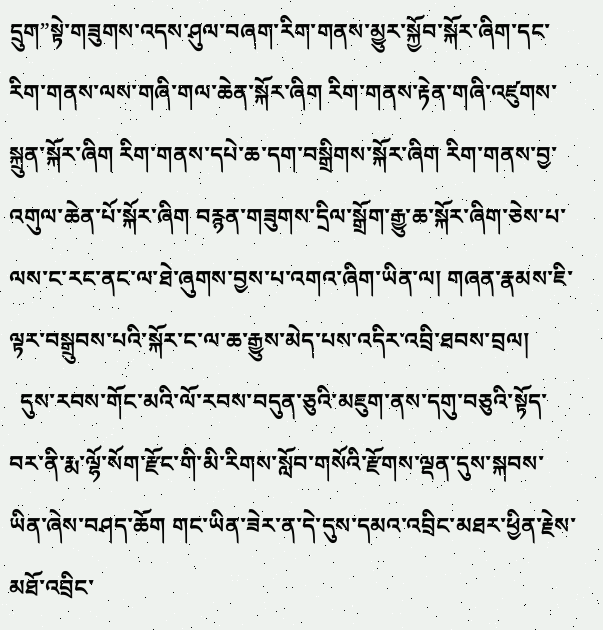དྲུག”སྟེ་གཟུགས་འདས་ཤུལ་བཞག་རིག་གནས་མྱུར་སྐྱོབ་སྐོར་ཞིག་དང་རིག་གནས་ལས་གཞི་གལ་ཆེན་སྐོར་ཞིག རིག་གནས་རྟེན་གཞི་འཛུགས་སྐྲུན་སྐོར་ཞིག རིག་གནས་དཔེ་ཆ་དག་བསྒྲིགས་སྐོར་ཞིག རིག་གནས་བྱ་འགུལ་ཆེན་པོ་སྐོར་ཞིག བརྙན་གཟུགས་དྲིལ་སྒྲོག་རྒྱུ་ཆ་སྐོར་ཞིག་ཅེས་པ་ལས་ང་རང་ནང་ལ་ཐེ་ཞུགས་བྱས་པ་འགའ་ཞིག་ཡིན་ལ། གཞན་རྣམས་ཇི་ལྟར་བསྒྲུབས་པའི་སྐོར་ང་ལ་ཆ་རྒྱུས་མེད་པས་འདིར་འབྲི་ཐབས་བྲལ།
  དུས་རབས་གོང་མའི་ལོ་རབས་བདུན་ཅུའི་མཇུག་ནས་དགུ་བཅུའི་སྟོད་བར་ནི་རྨ་ལྷོ་སོག་རྫོང་གི་མི་རིགས་སློབ་གསོའི་རྫོགས་ལྡན་དུས་སྐབས་ཡིན་ཞེས་བཤད་ཆོག གང་ཡིན་ཟེར་ན་དེ་དུས་དམའ་འབྲིང་མཐར་ཕྱིན་རྗེས་མཐོ་འབྲིང་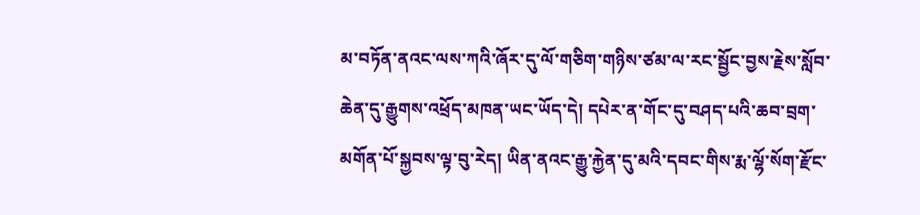མ་བཏོན་ནའང་ལས་ཀའི་ཞོར་དུ་ལོ་གཅིག་གཉིས་ཙམ་ལ་རང་སྦྱོང་བྱས་རྗེས་སློབ་ཆེན་དུ་རྒྱུགས་འཕྲོད་མཁན་ཡང་ཡོད་དེ། དཔེར་ན་གོང་དུ་བཤད་པའི་ཆབ་བྲག་མགོན་པོ་སྐྱབས་ལྟ་བུ་རེད། ཡིན་ནའང་རྒྱུ་རྐྱེན་དུ་མའི་དབང་གིས་རྨ་ལྷོ་སོག་རྫོང་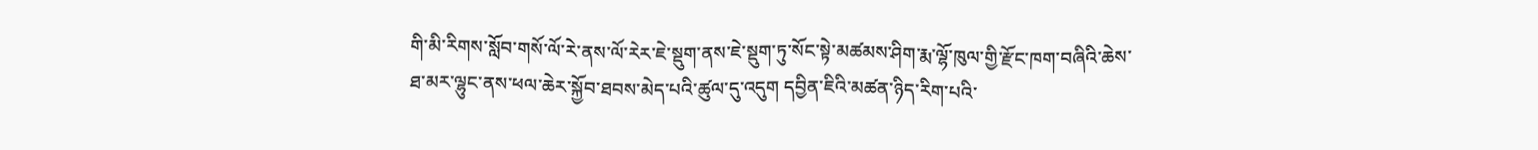གི་མི་རིགས་སློབ་གསོ་ལོ་རེ་ནས་ལོ་རེར་ཇེ་སྡུག་ནས་ཇེ་སྡུག་ཏུ་སོང་སྟེ་མཚམས་ཤིག་རྨ་ལྷོ་ཁུལ་གྱི་རྫོང་ཁག་བཞིའི་ཆེས་ཐ་མར་ལྷུང་ནས་ཕལ་ཆེར་སྐྱོབ་ཐབས་མེད་པའི་ཚུལ་དུ་འདུག དབྱིན་ཇིའི་མཚན་ཉིད་རིག་པའི་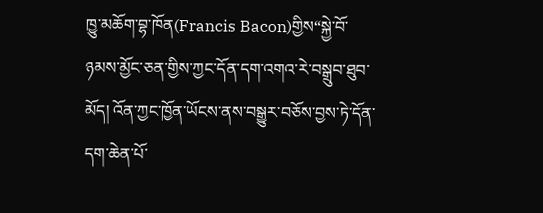ཁྱུ་མཆོག་བྷ་ཁོན(Francis Bacon)གྱིས“སྐྱེ་བོ་ཉམས་མྱོང་ཅན་གྱིས་ཀྱང་དོན་དག་འགའ་རེ་བསྒྲུབ་ཐུབ་མོད། འོན་ཀྱང་ཁྱོན་ཡོངས་ནས་བསྒྱུར་བཅོས་བྱས་ཏེ་དོན་དག་ཆེན་པོ་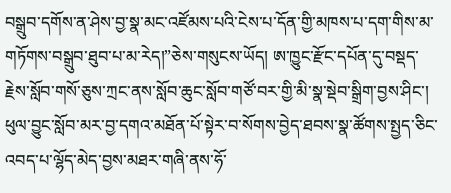བསྒྲུབ་དགོས་ན་ཤེས་བྱ་སྣ་མང་འཛོམས་པའི་ངེས་པ་དོན་གྱི་མཁས་པ་དག་གིས་མ་གཏོགས་བསྒྲུབ་ཐུབ་པ་མ་རེད།”ཅེས་གསུངས་ཡོད། ཨ་ཁྱུང་རྫོང་དཔོན་དུ་བསྡད་རྗེས་སློབ་གསོ་ཅུས་ཀྲང་ནས་སློབ་ཆུང་སློབ་གཙོ་བར་གྱི་མི་སྣ་སྡེབ་སྒྲིག་བྱས་ཤིང་། ཕུལ་བྱུང་སློབ་མར་བྱ་དགའ་མཐོན་པོ་སྟེར་བ་སོགས་བྱེད་ཐབས་སྣ་ཚོགས་སྤྱད་ཅིང་འབད་པ་ལྷོད་མེད་བྱས་མཐར་གཞི་ནས་ཧོ་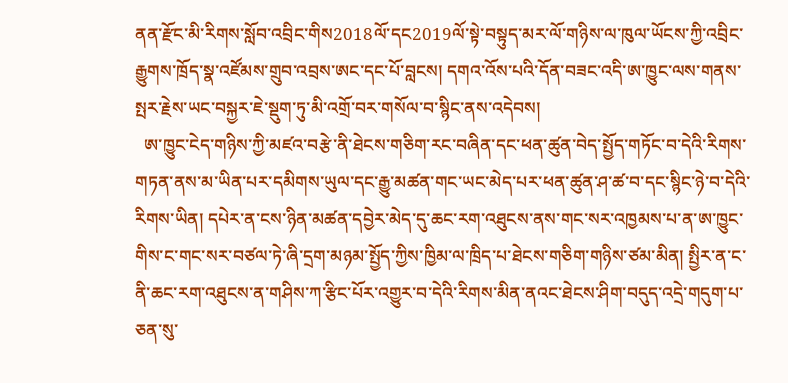ནན་རྫོང་མི་རིགས་སློབ་འབྲིང་གིས2018ལོ་དང2019ལོ་སྟེ་བསྟུད་མར་ལོ་གཉིས་ལ་ཁུལ་ཡོངས་ཀྱི་འབྲིང་རྒྱུགས་ཁྲོད་སྣ་འཛོམས་གྲུབ་འབྲས་ཨང་དང་པོ་བླངས། དགའ་འོས་པའི་དོན་བཟང་འདི་ཨ་ཁྱུང་ལས་གནས་སྤར་རྗེས་ཡང་བསྐྱར་ཇེ་སྡུག་ཏུ་མི་འགྲོ་བར་གསོལ་བ་སྙིང་ནས་འདེབས།
  ཨ་ཁྱུང་ངེད་གཉིས་ཀྱི་མཛའ་བརྩེ་ནི་ཐེངས་གཅིག་རང་བཞིན་དང་ཕན་ཚུན་བེད་སྤྱོད་གཏོང་བ་དེའི་རིགས་གཏན་ནས་མ་ཡིན་པར་དམིགས་ཡུལ་དང་རྒྱུ་མཚན་གང་ཡང་མེད་པར་ཕན་ཚུན་ཤ་ཚ་བ་དང་སྙིང་ཉེ་བ་དེའི་རིགས་ཡིན། དཔེར་ན་ངས་ཉིན་མཚན་དབྱེར་མེད་དུ་ཆང་རག་འཐུངས་ནས་གང་སར་འཁྱམས་པ་ན་ཨ་ཁྱུང་གིས་ང་གང་སར་བཙལ་ཏེ་ཞི་དྲག་མཉམ་སྤྱོད་ཀྱིས་ཁྱིམ་ལ་ཁྲིད་པ་ཐེངས་གཅིག་གཉིས་ཙམ་མིན། སྤྱིར་ན་ང་ནི་ཆང་རག་འཐུངས་ན་གཤིས་ཀ་རྩིང་པོར་འགྱུར་བ་དེའི་རིགས་མིན་ནའང་ཐེངས་ཤིག་བདུད་འདྲེ་གདུག་པ་ཅན་སུ་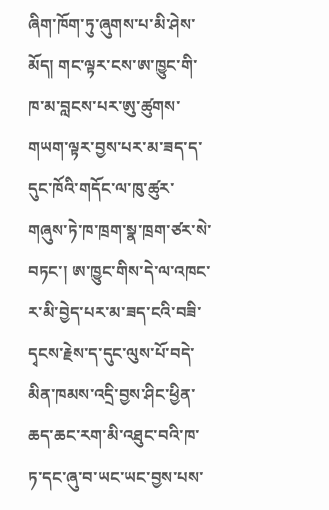ཞིག་ཁོག་ཏུ་ཞུགས་པ་མི་ཤེས་མོད། གང་ལྟར་ངས་ཨ་ཁྱུང་གི་ཁ་མ་བླངས་པར་ཨུ་ཚུགས་གཡག་ལྟར་བྱས་པར་མ་ཟད་ད་དུང་ཁོའི་གདོང་ལ་ཁུ་ཚུར་གཞུས་ཏེ་ཁ་ཁྲག་སྣ་ཁྲག་ཙར་སེ་བཏང་། ཨ་ཁྱུང་གིས་དེ་ལ་འཁང་ར་མི་བྱེད་པར་མ་ཟད་ངའི་བཟི་དྭངས་རྗེས་ད་དུང་ལུས་པོ་བདེ་མིན་ཁམས་འདྲི་བྱས་ཤིང་ཕྱིན་ཆད་ཆང་རག་མི་འཐུང་བའི་ཁ་ཏ་དང་ཞུ་བ་ཡང་ཡང་བྱས་པས་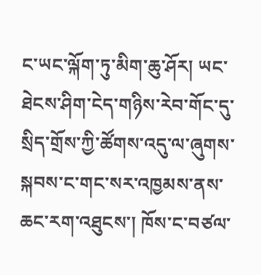ང་ཡང་ལྐོག་ཏུ་མིག་ཆུ་ཤོར། ཡང་ཐེངས་ཤིག་ངེད་གཉིས་རེབ་གོང་དུ་སྲིད་གྲོས་ཀྱི་ཚོགས་འདུ་ལ་ཞུགས་སྐབས་ང་གང་སར་འཁྱམས་ནས་ཆང་རག་འཐུངས་། ཁོས་ང་བཙལ་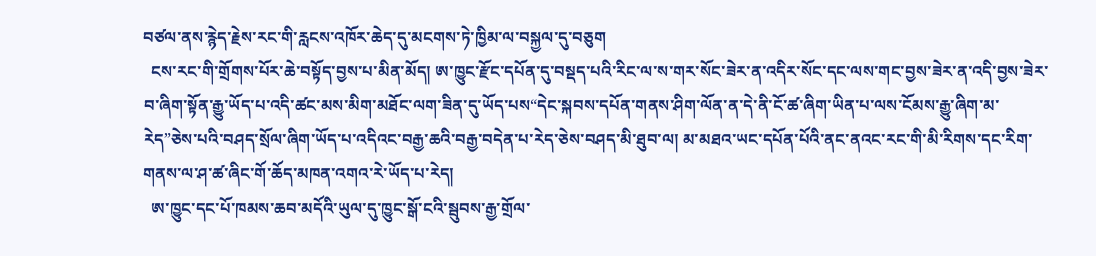བཙལ་ནས་རྙེད་རྗེས་རང་གི་རླངས་འཁོར་ཆེད་དུ་མངགས་ཏེ་ཁྱིམ་ལ་བསྐྱལ་དུ་བཅུག
  ངས་རང་གི་གྲོགས་པོར་ཆེ་བསྟོད་བྱས་པ་མིན་མོད། ཨ་ཁྱུང་རྫོང་དཔོན་དུ་བསྡད་པའི་རིང་ལ་ས་གར་སོང་ཟེར་ན་འདིར་སོང་དང་ལས་གང་བྱས་ཟེར་ན་འདི་བྱས་ཟེར་བ་ཞིག་སྟོན་རྒྱུ་ཡོད་པ་འདི་ཚང་མས་མིག་མཐོང་ལག་ཟིན་དུ་ཡོད་པས“དེང་སྐབས་དཔོན་གནས་ཤིག་ལོན་ན་དེ་ནི་ངོ་ཚ་ཞིག་ཡིན་པ་ལས་ངོམས་རྒྱུ་ཞིག་མ་རེད”ཅེས་པའི་བཤད་སྲོལ་ཞིག་ཡོད་པ་འདིའང་བརྒྱ་ཆའི་བརྒྱ་བདེན་པ་རེད་ཅེས་བཤད་མི་ཐུབ་ལ། མ་མཐའ་ཡང་དཔོན་པོའི་ནང་ནའང་རང་གི་མི་རིགས་དང་རིག་གནས་ལ་ཤ་ཚ་ཞིང་གོ་ཆོད་མཁན་འགའ་རེ་ཡོད་པ་རེད།
  ཨ་ཁྱུང་དང་པོ་ཁམས་ཆབ་མདོའི་ཡུལ་དུ་ཁྱུང་སྒོ་ངའི་སྦུབས་རྒྱ་གྲོལ་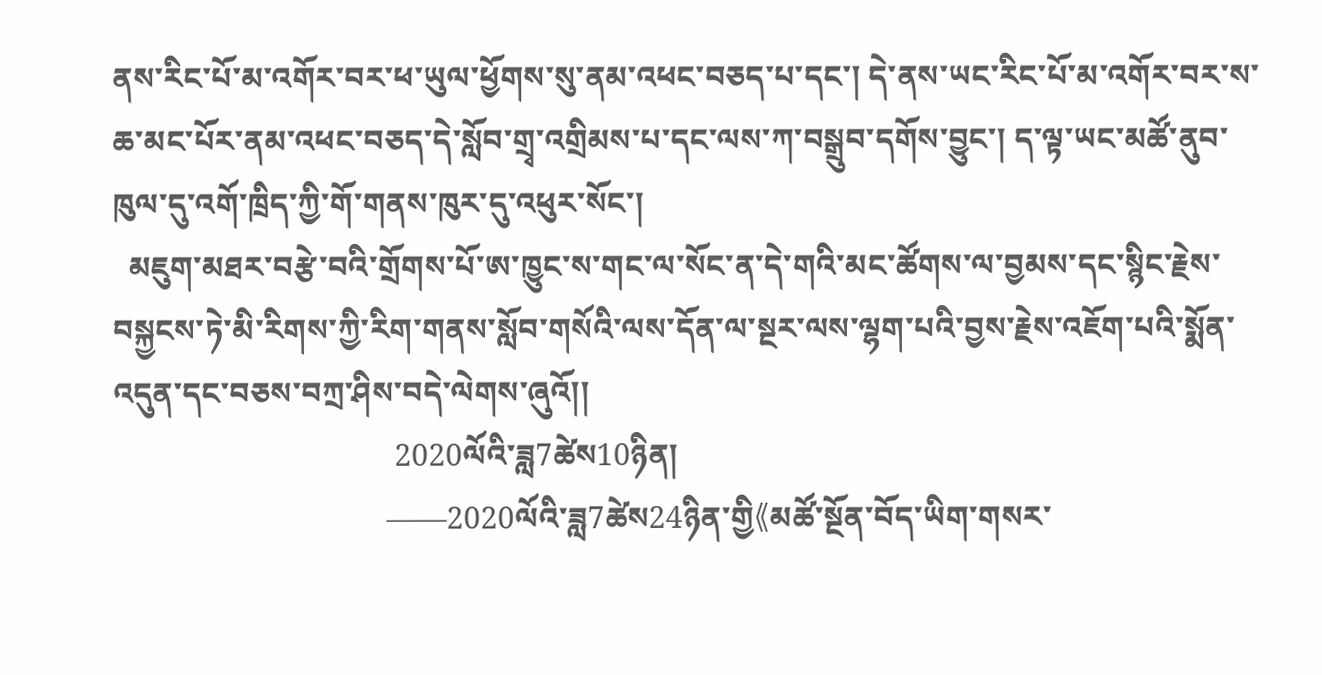ནས་རིང་པོ་མ་འགོར་བར་ཕ་ཡུལ་ཕྱོགས་སུ་ནམ་འཕང་བཅད་པ་དང་། དེ་ནས་ཡང་རིང་པོ་མ་འགོར་བར་ས་ཆ་མང་པོར་ནམ་འཕང་བཅད་དེ་སློབ་གྲྭ་འགྲིམས་པ་དང་ལས་ཀ་བསྒྲུབ་དགོས་བྱུང་། ད་ལྟ་ཡང་མཚོ་ནུབ་ཁུལ་དུ་འགོ་ཁྲིད་ཀྱི་གོ་གནས་ཁུར་དུ་འཕུར་སོང་།
  མཇུག་མཐར་བརྩེ་བའི་གྲོགས་པོ་ཨ་ཁྱུང་ས་གང་ལ་སོང་ན་དེ་གའི་མང་ཚོགས་ལ་བྱམས་དང་སྙིང་རྗེས་བསྐྱངས་ཏེ་མི་རིགས་ཀྱི་རིག་གནས་སློབ་གསོའི་ལས་དོན་ལ་སྔར་ལས་ལྷག་པའི་བྱས་རྗེས་འཇོག་པའི་སྨོན་འདུན་དང་བཅས་བཀྲ་ཤིས་བདེ་ལེགས་ཞུའོ།།
                                    2020ལོའི་ཟླ7ཚེས10ཉིན།
                                   ——2020ལོའི་ཟླ7ཚེས24ཉིན་གྱི《མཚོ་སྔོན་བོད་ཡིག་གསར་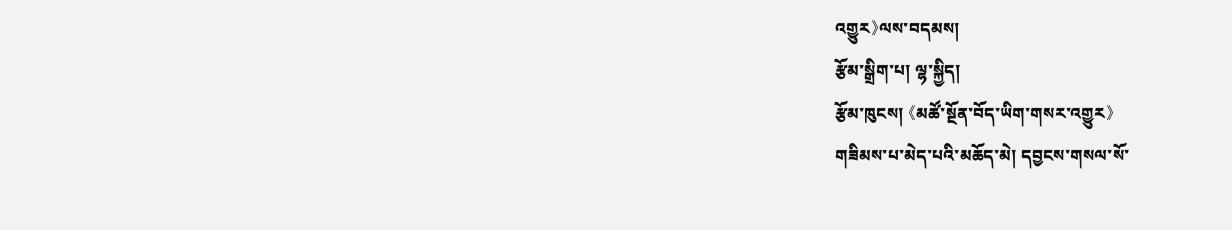འགྱུར》ལས་བདམས།
རྩོམ་སྒྲིག་པ། ལྷ་སྐྱིད།
རྩོམ་ཁུངས། 《མཚོ་སྔོན་བོད་ཡིག་གསར་འགྱུར》
གཟིམས་པ་མེད་པའི་མཆོད་མེ། དབྱངས་གསལ་སོ་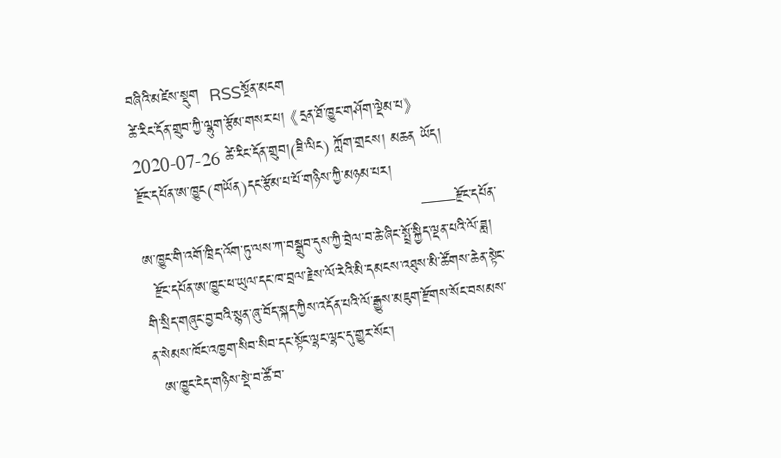བཞིའི་མཛེས་སྡུག  RSSསྔོན་མངག
ཚེ་རིང་དོན་གྲུབ་ཀྱི་ལྷུག་རྩོམ་གསར་པ། 《དྲན་ཐོ་ཁྱུང་གཤོག་ལྡེམ་པ》
2020-07-26 ཚེ་རིང་དོན་གྲུབ།(ཟི་ལིང) ཀློག་གྲངས། མཆན ཡོད།
རྫོང་དཔོན་ཨ་ཁྱུང(གཡོན)དང་རྩོམ་པ་པོ་གཉིས་ཀྱི་མཉམ་པར།
                                                         ——རྫོང་དཔོན་ཨ་ཁྱུང་གི་འགོ་ཁྲིད་འོག་ཏུ་ལས་ཀ་བསྒྲུབ་དུས་ཀྱི་བྲེལ་བ་ཆེ་ཞིང་སྤྲོ་སྐྱིད་ལྡན་པའི་ལོ་ཟླ།
  རྫོང་དཔོན་ཨ་ཁྱུང་ཕ་ཡུལ་དང་ཁ་བྲལ་རྗེས་ལོ་རེའི་མི་དམངས་འཐུས་མི་ཚོགས་ཆེན་སྟེང་གི་སྲིད་གཞུང་བྱ་བའི་སྙན་ཞུ་བོད་སྐད་ཀྱིས་འདོན་པའི་ལོ་རྒྱུས་མཇུག་རྫོགས་སོང་བསམས་ན་སེམས་ཁོང་འཁྱག་སིབ་སིབ་དང་སྟོང་ལྷང་ལྷང་དུ་གྱུར་སོང་།
  ཨ་ཁྱུང་ངེད་གཉིས་སྡེ་བ་ཚོ་བ་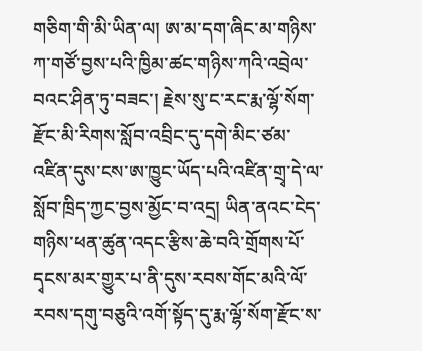གཅིག་གི་མི་ཡིན་ལ། ཨ་མ་དག་ཞིང་མ་གཉིས་ཀ་གཙོ་བྱས་པའི་ཁྱིམ་ཚང་གཉིས་ཀའི་འབྲེལ་བའང་ཤིན་ཏུ་བཟང་། རྗེས་སུ་ང་རང་རྨ་ལྷོ་སོག་རྫོང་མི་རིགས་སློབ་འབྲིང་དུ་དགེ་མིང་ཙམ་འཛིན་དུས་ངས་ཨ་ཁྱུང་ཡོད་པའི་འཛིན་གྲྭ་དེ་ལ་སློབ་ཁྲིད་ཀྱང་བྱས་མྱོང་བ་འདྲ། ཡིན་ནའང་ངེད་གཉིས་ཕན་ཚུན་འདང་རྩིས་ཆེ་བའི་གྲོགས་པོ་དྭངས་མར་གྱུར་པ་ནི་དུས་རབས་གོང་མའི་ལོ་རབས་དགུ་བཅུའི་འགོ་སྟོད་དུ་རྨ་ལྷོ་སོག་རྫོང་ས་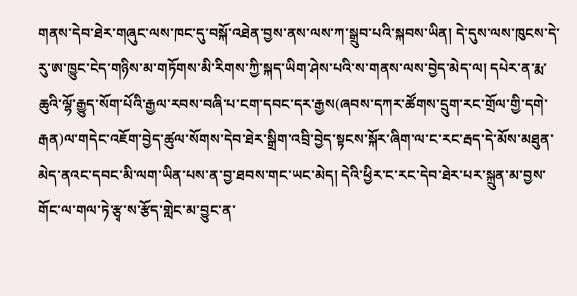གནས་དེབ་ཐེར་གཞུང་ལས་ཁང་དུ་བསྐོ་འཐེན་བྱས་ནས་ལས་ཀ་སྒྲུབ་པའི་སྐབས་ཡིན། དེ་དུས་ལས་ཁུངས་དེ་རུ་ཨ་ཁྱུང་ངེད་གཉིས་མ་གཏོགས་མི་རིགས་ཀྱི་སྐད་ཡིག་ཤེས་པའི་ས་གནས་ལས་བྱེད་མེད་ལ། དཔེར་ན་རྨ་ཆུའི་ལྷོ་རྒྱུད་སོག་པོའི་རྒྱལ་རབས་བཞི་པ་ངག་དབང་དར་རྒྱས(ཞབས་དཀར་ཚོགས་དྲུག་རང་གྲོལ་གྱི་དགེ་རྒན)ལ་གདེང་འཇོག་བྱེད་ཚུལ་སོགས་དེབ་ཐེར་སྒྲིག་འབྲི་བྱེད་སྟངས་སྐོར་ཞིག་ལ་ང་རང་རྦད་དེ་མོས་མཐུན་མེད་ནའང་དབང་མི་ལག་ཡིན་པས་ན་བྱ་ཐབས་གང་ཡང་མེད། དེའི་ཕྱིར་ང་རང་དེབ་ཐེར་པར་སྐྲུན་མ་བྱས་གོང་ལ་གལ་ཏེ་རྩྭ་ས་རྩོད་གླེང་མ་བྱུང་ན་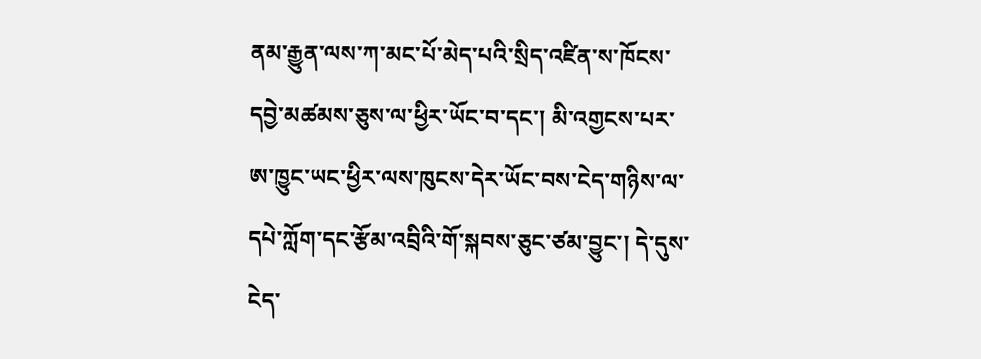ནམ་རྒྱུན་ལས་ཀ་མང་པོ་མེད་པའི་སྲིད་འཛིན་ས་ཁོངས་དབྱེ་མཚམས་ཅུས་ལ་ཕྱིར་ཡོང་བ་དང་། མི་འགྱངས་པར་ཨ་ཁྱུང་ཡང་ཕྱིར་ལས་ཁུངས་དེར་ཡོང་བས་ངེད་གཉིས་ལ་དཔེ་ཀློག་དང་རྩོམ་འབྲིའི་གོ་སྐབས་ཅུང་ཙམ་བྱུང་། དེ་དུས་ངེད་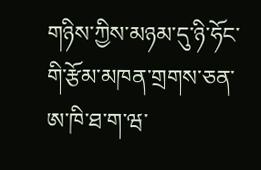གཉིས་ཀྱིས་མཉམ་དུ་ཉི་ཧོང་གི་རྩོམ་མཁན་གྲགས་ཅན་ཨ་ཁི་ཐ་ག་ཝ་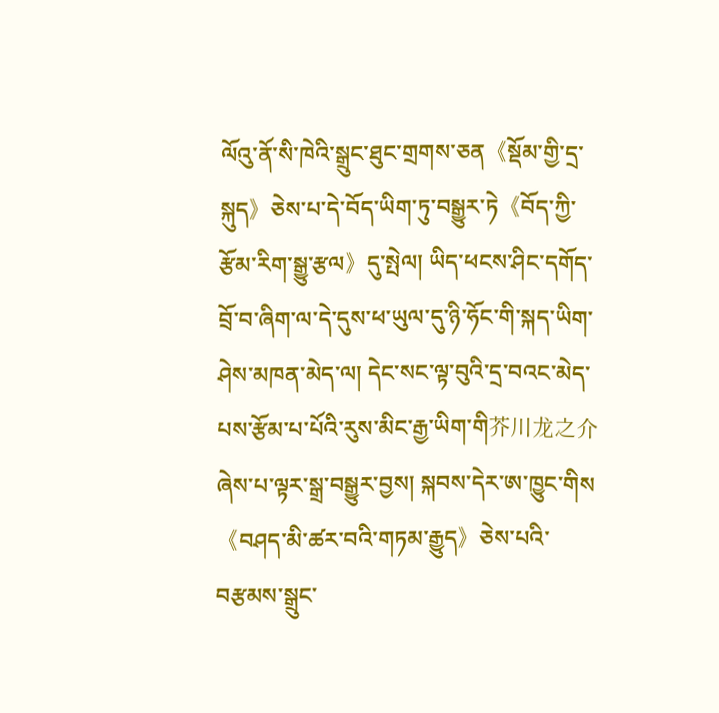ལོའུ་ནོ་སི་ཁེའི་སྒྲུང་ཐུང་གྲགས་ཅན《སྡོམ་གྱི་དྲ་སྐུད》ཅེས་པ་དེ་བོད་ཡིག་ཏུ་བསྒྱུར་ཏེ《བོད་ཀྱི་རྩོམ་རིག་སྒྱུ་རྩལ》དུ་སྤེལ། ཡིད་ཕངས་ཤིང་དགོད་བྲོ་བ་ཞིག་ལ་དེ་དུས་ཕ་ཡུལ་དུ་ཉི་ཧོང་གི་སྐད་ཡིག་ཤེས་མཁན་མེད་ལ། དེང་སང་ལྟ་བུའི་དྲ་བའང་མེད་པས་རྩོམ་པ་པོའི་རུས་མིང་རྒྱ་ཡིག་གི芥川龙之介ཞེས་པ་ལྟར་སྒྲ་བསྒྱུར་བྱས། སྐབས་དེར་ཨ་ཁྱུང་གིས《བཤད་མི་ཚར་བའི་གཏམ་རྒྱུད》ཅེས་པའི་བརྩམས་སྒྲུང་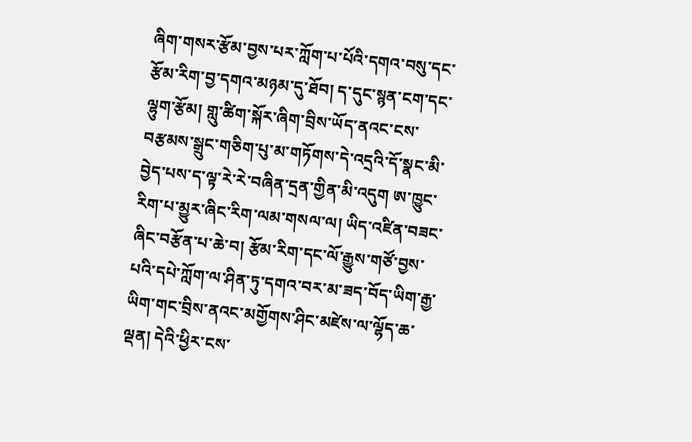ཞིག་གསར་རྩོམ་བྱས་པར་ཀློག་པ་པོའི་དགའ་བསུ་དང་རྩོམ་རིག་བྱ་དགའ་མཉམ་དུ་ཐོབ། ད་དུང་སྙན་ངག་དང་ལྷུག་རྩོམ། གླུ་ཚིག་སྐོར་ཞིག་བྲིས་ཡོད་ནའང་ངས་བརྩམས་སྒྲུང་གཅིག་པུ་མ་གཏོགས་དེ་འདྲའི་དོ་སྣང་མི་བྱེད་པས་ད་ལྟ་རེ་རེ་བཞིན་དྲན་གྱིན་མི་འདུག ཨ་ཁྱུང་རིག་པ་མྱུར་ཞིང་རིག་ལམ་གསལ་ལ། ཡིད་འཛིན་བཟང་ཞིང་བརྩོན་པ་ཆེ་བ། རྩོམ་རིག་དང་ལོ་རྒྱུས་གཙོ་བྱས་པའི་དཔེ་ཀློག་ལ་ཤིན་ཏུ་དགའ་བར་མ་ཟད་བོད་ཡིག་རྒྱ་ཡིག་གང་བྲིས་ནའང་མགྱོགས་ཤིང་མཛེས་ལ་ལྷོད་ཆ་ལྡན། དེའི་ཕྱིར་ངས་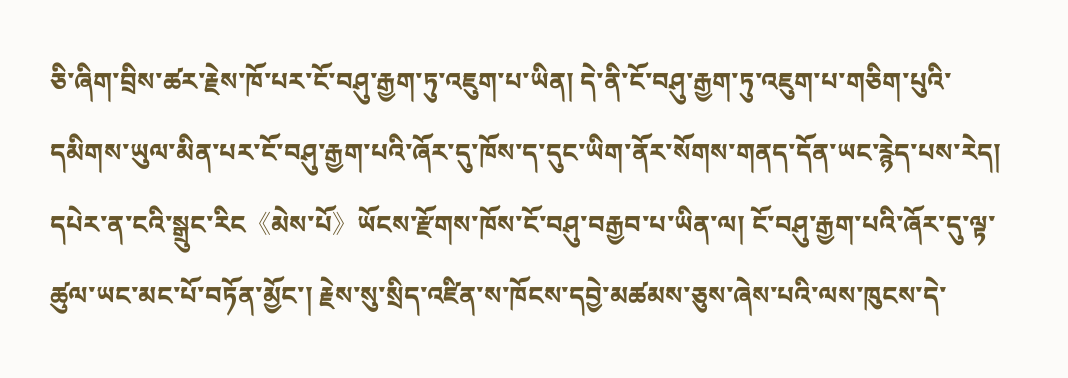ཅི་ཞིག་བྲིས་ཚར་རྗེས་ཁོ་པར་ངོ་བཤུ་རྒྱག་ཏུ་འཇུག་པ་ཡིན། དེ་ནི་ངོ་བཤུ་རྒྱག་ཏུ་འཇུག་པ་གཅིག་པུའི་དམིགས་ཡུལ་མིན་པར་ངོ་བཤུ་རྒྱག་པའི་ཞོར་དུ་ཁོས་ད་དུང་ཡིག་ནོར་སོགས་གནད་དོན་ཡང་རྙེད་པས་རེད། དཔེར་ན་ངའི་སྒྲུང་རིང《མེས་པོ》ཡོངས་རྫོགས་ཁོས་ངོ་བཤུ་བརྒྱབ་པ་ཡིན་ལ། ངོ་བཤུ་རྒྱག་པའི་ཞོར་དུ་ལྟ་ཚུལ་ཡང་མང་པོ་བཏོན་མྱོང་། རྗེས་སུ་སྲིད་འཛིན་ས་ཁོངས་དབྱེ་མཚམས་ཅུས་ཞེས་པའི་ལས་ཁུངས་དེ་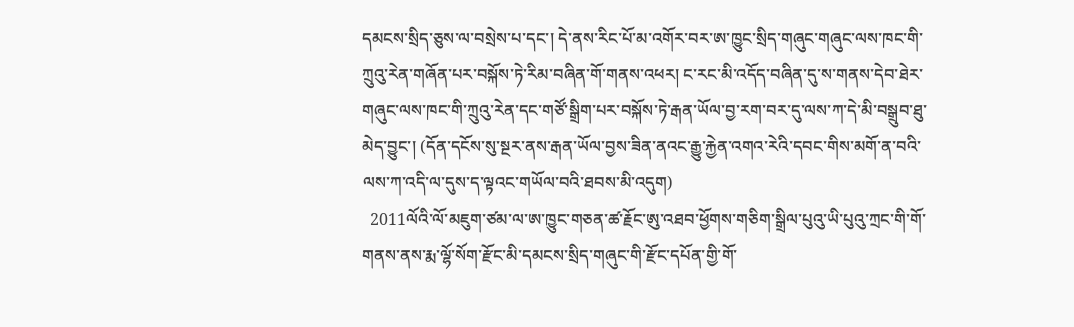དམངས་སྲིད་ཅུས་ལ་བསྲེས་པ་དང་། དེ་ནས་རིང་པོ་མ་འགོར་བར་ཨ་ཁྱུང་སྲིད་གཞུང་གཞུང་ལས་ཁང་གི་ཀྲུའུ་རེན་གཞོན་པར་བསྐོས་ཏེ་རིམ་བཞིན་གོ་གནས་འཕར། ང་རང་མི་འདོད་བཞིན་དུ་ས་གནས་དེབ་ཐེར་གཞུང་ལས་ཁང་གི་ཀྲུའུ་རེན་དང་གཙོ་སྒྲིག་པར་བསྐོས་ཏེ་རྒན་ཡོལ་བྱ་རག་བར་དུ་ལས་ཀ་དེ་མི་བསྒྲུབ་ཐུ་མེད་བྱུང་། (དོན་དངོས་སུ་སྔར་ནས་རྒན་ཡོལ་བྱས་ཟིན་ནའང་རྒྱུ་རྐྱེན་འགའ་རེའི་དབང་གིས་མགོ་ན་བའི་ལས་ཀ་འདི་ལ་དུས་ད་ལྟའང་གཡོལ་བའི་ཐབས་མི་འདུག)
  2011ལོའི་ལོ་མཇུག་ཙམ་ལ་ཨ་ཁྱུང་གཅན་ཚ་རྗོང་ཨུ་འཐབ་ཕྱོགས་གཅིག་སྒྲིལ་པུའུ་ཡི་པུའུ་ཀྲང་གི་གོ་གནས་ནས་རྨ་ལྷོ་སོག་རྫོང་མི་དམངས་སྲིད་གཞུང་གི་རྫོང་དཔོན་གྱི་གོ་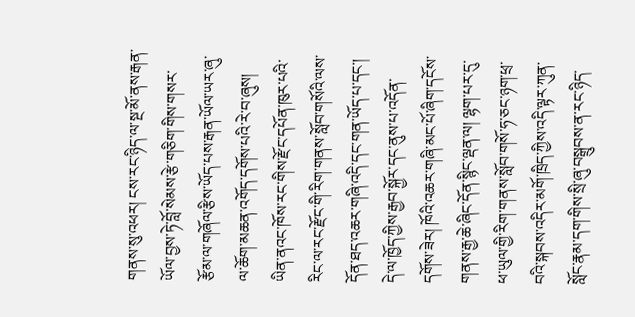གནས་སུ་འཕར། ངས་རང་ཉིད་ལ་སྔ་མོ་ནས་རྒན་ཡོལ་བྱས་ཏེ་བློ་སེམས་རྩེ་གཅིག་གིས་གསར་རྩོམ་ལ་གཞོལ་རྩིས་ཡོད་པས་རྒན་ཡོལ་ཡར་ཞུ་ལ་ཆོག་མཆན་འགོད་དགོས་པའི་རེ་བ་ཞུས། ཡིན་ནའང་ཁོས་རང་གིས་རྫོང་དཔོན་ཁུར་པའི་རིང་ལ་རང་རྫོང་གི་རིག་གནས་སློབ་གསོའི་ལས་དོན་ཐད་འཆར་གཞི་འདི་དང་གན་ཡོད་པ་དང་། དེ་ལ་ཁྱོད་ཀྱིས་རྒྱབ་སྐྱོར་དང་ནུས་པ་འདོན་དགོས་ཟེར། ཁོའི་འཆར་གཞི་མང་པོ་ཞིག་དངོས་གནས་རྒྱ་ཆེ་ཞིང་དོན་སྙིང་ལྡན་ལ། ལྷག་པར་དུ་ཕ་ཡུལ་གྱི་རིག་གནས་སློབ་གསོ་ཧ་ཅང་ཉག་ཕྲ་བའི་སྐབས་འདིར་མགོ་ཁྲིད་ཀྱིས་འདི་ལྟར་ཀུན་སློང་རྣམ་དག་གིས་སྲི་ཞུ་བསྒྲུབས་ན་རང་ཉིད་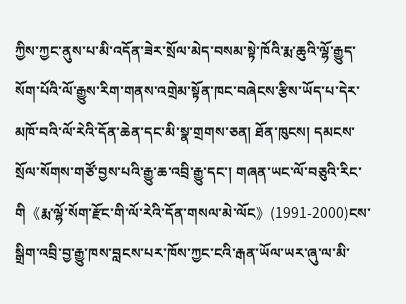ཀྱིས་ཀྱང་ནུས་པ་མི་འདོན་ཟེར་སྲོལ་མེད་བསམ་སྟེ་ཁོའི་རྨ་ཆུའི་ལྷོ་རྒྱུད་སོག་པོའི་ལོ་རྒྱུས་རིག་གནས་འགྲེམ་སྟོན་ཁང་བཞེངས་རྩིས་ཡོད་པ་དེར་མཁོ་བའི་ལོ་རེའི་དོན་ཆེན་དང་མི་སྣ་གྲགས་ཅན། ཐོན་ཁུངས། དམངས་སྲོལ་སོགས་གཙོ་བྱས་པའི་རྒྱུ་ཆ་འབྲི་རྒྱུ་དང་། གཞན་ཡང་ལོ་བཅུའི་རིང་གི《རྨ་ལྷོ་སོག་རྫོང་གི་ལོ་རེའི་དོན་གསལ་མེ་ལོང》(1991-2000)ངས་སྒྲིག་འབྲི་བྱ་རྒྱུ་ཁས་བླངས་པར་ཁོས་ཀྱང་ངའི་རྒན་ཡོལ་ཡར་ཞུ་ལ་མི་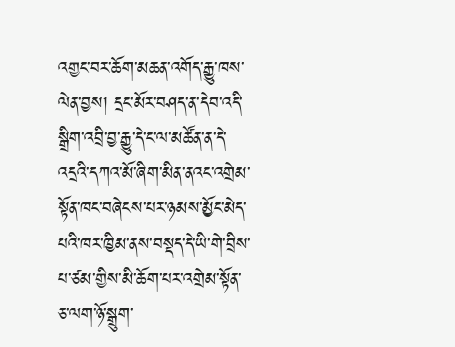འགྱང་བར་ཆོག་མཆན་འགོད་རྒྱུ་ཁས་ལེན་བྱས། དྲང་མོར་བཤད་ན་དེབ་འདི་སྒྲིག་འབྲི་བྱ་རྒྱུ་དེ་ང་ལ་མཚོན་ན་དེ་འདྲའི་དཀའ་མོ་ཞིག་མིན་ནའང་འགྲེམ་སྟོན་ཁང་བཞེངས་པར་ཉམས་མྱོང་མེད་པའི་ཁར་ཁྱིམ་ནས་བསྡད་དེ་ཡི་གེ་བྲིས་པ་ཙམ་གྱིས་མི་ཆོག་པར་འགྲེམ་སྟོན་ཅ་ལག་ཉོ་སྒྲུག་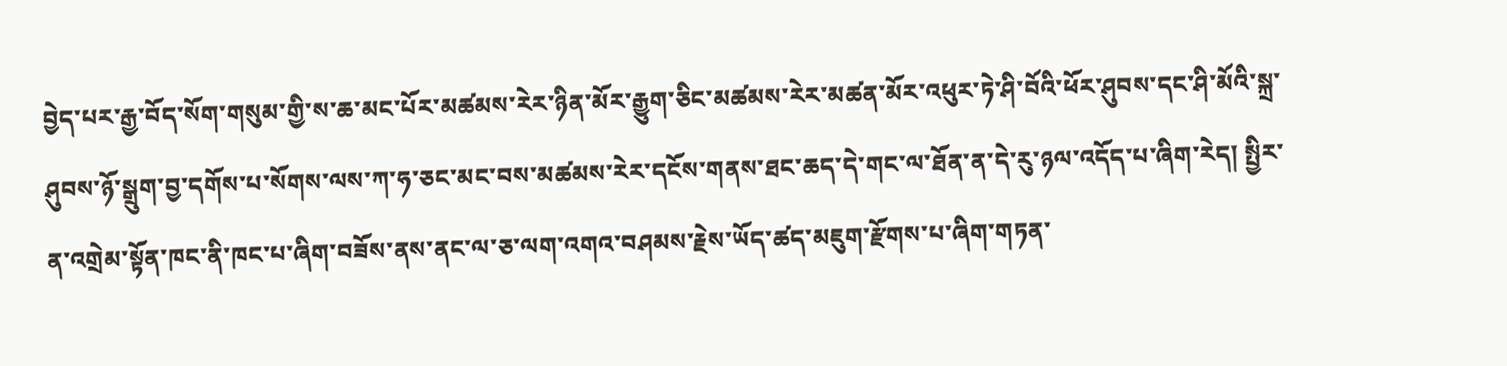བྱེད་པར་རྒྱ་བོད་སོག་གསུམ་གྱི་ས་ཆ་མང་པོར་མཚམས་རེར་ཉིན་མོར་རྒྱུག་ཅིང་མཚམས་རེར་མཚན་མོར་འཕུར་ཏེ་ཤི་བོའི་ཕོར་ཤུབས་དང་ཤི་མོའི་སྐྲ་ཤུབས་ཉོ་སྒྲུག་བྱ་དགོས་པ་སོགས་ལས་ཀ་ཧ་ཅང་མང་བས་མཚམས་རེར་དངོས་གནས་ཐང་ཆད་དེ་གང་ལ་ཐོན་ན་དེ་རུ་ཉལ་འདོད་པ་ཞིག་རེད། སྤྱིར་ན་འགྲེམ་སྟོན་ཁང་ནི་ཁང་པ་ཞིག་བཟོས་ནས་ནང་ལ་ཅ་ལག་འགའ་བཤམས་རྗེས་ཡོད་ཚད་མཇུག་རྫོགས་པ་ཞིག་གཏན་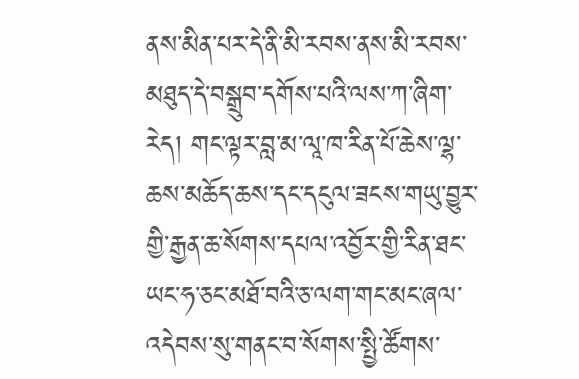ནས་མིན་པར་དེ་ནི་མི་རབས་ནས་མི་རབས་མཐུད་དེ་བསྒྲུབ་དགོས་པའི་ལས་ཀ་ཞིག་རེད། གང་ལྟར་བླ་མ་ལཱ་ཁ་རིན་པོ་ཆེས་ལྷ་ཆས་མཆོད་ཆས་དང་དངུལ་ཟངས་གཡུ་བྱུར་གྱི་རྒྱན་ཆ་སོགས་དཔལ་འབྱོར་གྱི་རིན་ཐང་ཡང་ཧ་ཅང་མཐོ་བའི་ཅ་ལག་གང་མང་ཞལ་འདེབས་སུ་གནང་བ་སོགས་སྤྱི་ཚོགས་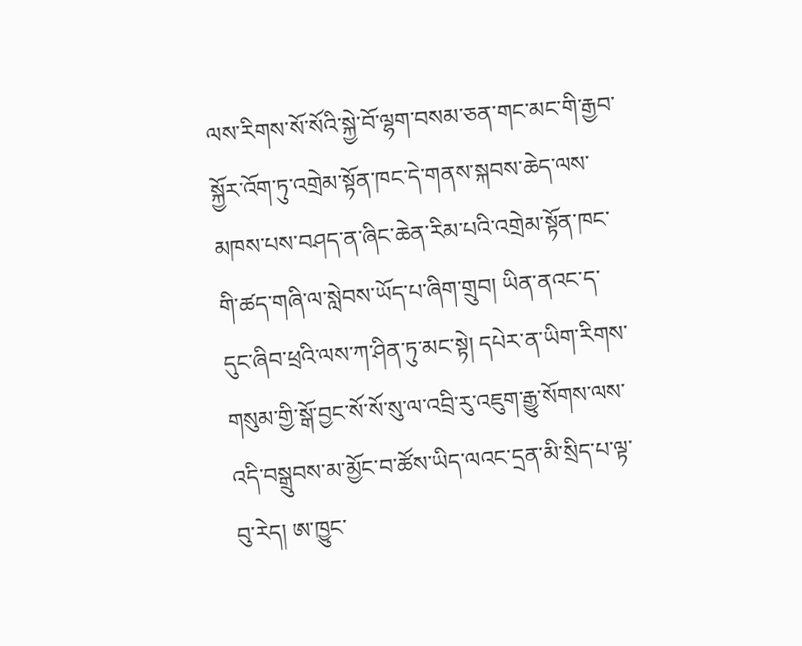ལས་རིགས་སོ་སོའི་སྐྱེ་བོ་ལྷག་བསམ་ཅན་གང་མང་གི་རྒྱབ་སྐྱོར་འོག་ཏུ་འགྲེམ་སྟོན་ཁང་དེ་གནས་སྐབས་ཆེད་ལས་མཁས་པས་བཤད་ན་ཞིང་ཆེན་རིམ་པའི་འགྲེམ་སྟོན་ཁང་གི་ཚད་གཞི་ལ་སླེབས་ཡོད་པ་ཞིག་གྲུབ། ཡིན་ནའང་ད་དུང་ཞིབ་ཕྲའི་ལས་ཀ་ཤིན་ཏུ་མང་སྟེ། དཔེར་ན་ཡིག་རིགས་གསུམ་གྱི་སྒོ་བྱང་སོ་སོ་སུ་ལ་འབྲི་རུ་འཇུག་རྒྱུ་སོགས་ལས་འདི་བསྒྲུབས་མ་མྱོང་བ་ཚོས་ཡིད་ལའང་དྲན་མི་སྲིད་པ་ལྟ་བུ་རེད། ཨ་ཁྱུང་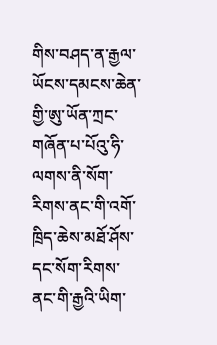གིས་བཤད་ན་རྒྱལ་ཡོངས་དམངས་ཆེན་གྱི་ཨུ་ཡོན་ཀྲང་གཞོན་པ་པོའུ་ཧི་ལགས་ནི་སོག་རིགས་ནང་གི་འགོ་ཁྲིད་ཆེས་མཐོ་ཤོས་དང་སོག་རིགས་ནང་གི་རྒྱའི་ཡིག་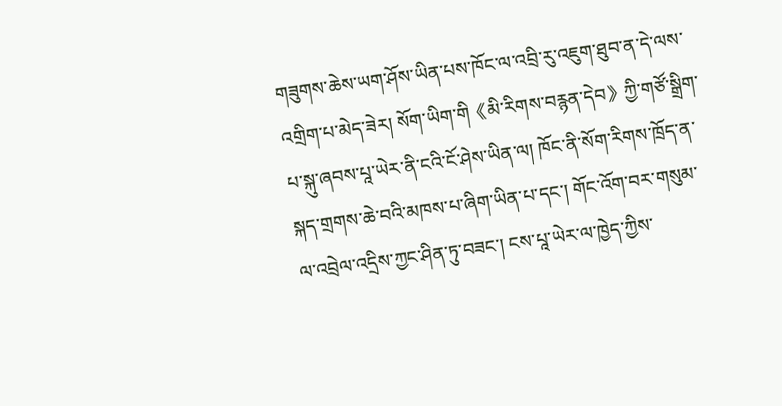གཟུགས་ཆེས་ཡག་ཤོས་ཡིན་པས་ཁོང་ལ་འབྲི་རུ་འཇུག་ཐུབ་ན་དེ་ལས་འགྲིག་པ་མེད་ཟེར། སོག་ཡིག་གི《མི་རིགས་བརྙན་དེབ》ཀྱི་གཙོ་སྒྲིག་པ་སྐུ་ཞབས་པཱ་ཡེར་ནི་ངའི་ངོ་ཤེས་ཡིན་ལ། ཁོང་ནི་སོག་རིགས་ཁྲོད་ན་སྐད་གྲགས་ཆེ་བའི་མཁས་པ་ཞིག་ཡིན་པ་དང་། གོང་འོག་བར་གསུམ་ལ་འབྲེལ་འདྲིས་ཀྱང་ཤིན་ཏུ་བཟང་། ངས་པཱ་ཡེར་ལ་ཁྱེད་ཀྱིས་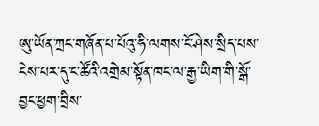ཨུ་ཡོན་ཀྲང་གཞོན་པ་པོའུ་ཧི་ལགས་ངོ་ཤེས་སྲིད་པས་ངེས་པར་དུ་ང་ཚོའི་འགྲེམ་སྟོན་ཁང་ལ་རྒྱ་ཡིག་གི་སྒོ་བྱང་ཕྱག་བྲིས་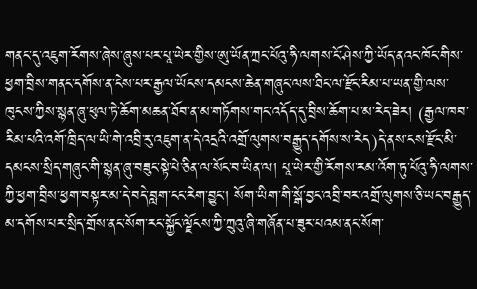གནང་དུ་འཇུག་རོགས་ཞེས་ཞུས་པར་པཱ་ཡེར་གྱིས་ཨུ་ཡོན་ཀྲང་པོའུ་ཧི་ལགས་ངོ་ཤེས་ཀྱི་ཡོད་ནའང་ཁོང་གིས་ཕྱག་བྲིས་གནང་དགོས་ན་ངེས་པར་རྒྱལ་ཡོངས་དམངས་ཆེན་གཞུང་ལས་ཐིང་ལ་རྫོང་རིམ་པ་ཡན་གྱི་ལས་ཁུངས་ཀྱིས་སྙན་ཞུ་ཕུལ་ཏེ་ཆོག་མཆན་ཐོབ་ན་མ་གཏོགས་གང་འདོད་དུ་བྲིས་ཆོག་པ་མ་རེད་ཟེར། (རྒྱལ་ཁབ་རིམ་པའི་འགོ་ཁྲིད་ལ་ཡི་གེ་འབྲི་རུ་འཇུག་ན་དེ་འདྲའི་འགྲོ་ལུགས་བརྒྱུད་དགོས་ས་རེད)དེ་ནས་ངས་རྫོང་མི་དམངས་སྲིད་གཞུང་གི་སྙན་ཞུ་བཟུང་སྟེ་པེ་ཅིན་ལ་སོང་བ་ཡིན་ལ། པཱ་ཡེར་གྱི་རོགས་རམ་འོག་ཏུ་པོའུ་ཧི་ལགས་ཀྱི་ཕྱག་བྲིས་ཕྱག་བསྟར་མ་དེ་བདེ་བླག་ངང་རེག་བྱུང་། སོག་ཡིག་གི་སྒོ་བྱང་འབྲི་བར་འགྲོ་ལུགས་ཅི་ཡང་བརྒྱུད་མ་དགོས་པར་སྲིད་གྲོས་ནང་སོག་རང་སྐྱོང་ལྗོངས་ཀྱི་ཀྲུའུ་ཞི་གཞོན་པ་ཟུར་པའམ་ནང་སོག་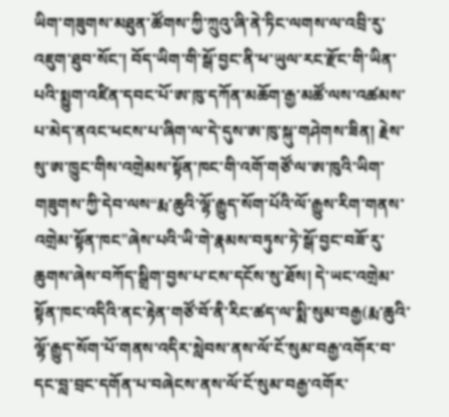ཡིག་གཟུགས་མཐུན་ཚོགས་ཀྱི་ཀྲུའུ་ཞི་ནེ་ཏིང་ལགས་ལ་འབྲི་རུ་འཇུག་ཐུབ་སོང་། བོད་ཡིག་གི་སྒོ་བྱང་ནི་ཕ་ཡུལ་རང་རྫོང་གི་ཡིན་པའི་སྨྱུག་འཛིན་དབང་པོ་ཨ་ཁུ་དཀོན་མཆོག་རྒྱ་མཚོ་ལས་འཚམས་པ་མེད་ནའང་ཕངས་པ་ཞིག་ལ་དེ་དུས་ཨ་ཁུ་སྐུ་གཤེགས་ཟིན། རྗེས་སུ་ཨ་ཁྱུང་གིས་འགྲེམས་སྟོན་ཁང་གི་འགོ་གཙོ་ལ་ཨ་ཁུའི་ཡིག་གཟུགས་ཀྱི་དེབ་ལས“རྨ་ཆུའི་ལྷོ་རྒྱུད་སོག་པོའི་ལོ་རྒྱུས་རིག་གནས་འགྲེམ་སྟོན་ཁང”ཞེས་པའི་ཡི་གེ་རྣམས་བཏུས་ཏེ་སྒོ་བྱང་བཟོ་རུ་ཆུགས་ཞེས་བཀོད་སྒྲིག་བྱས་པ་ངས་དངོས་སུ་ཐོས། དེ་ཡང་འགྲེམ་སྟོན་ཁང་འདིའི་ནང་རྟེན་གཙོ་བོ་ནི་རིང་ཚད་ལ་སྨི་སུམ་བརྒྱ(རྨ་ཆུའི་ལྷོ་རྒྱུད་སོག་པོ་གནས་འདིར་སླེབས་ནས་ལོ་ངོ་སུམ་བརྒྱ་འགོར་བ་དང་བླ་བྲང་དགོན་པ་བཞེངས་ནས་ལོ་ངོ་སུམ་བརྒྱ་འགོར་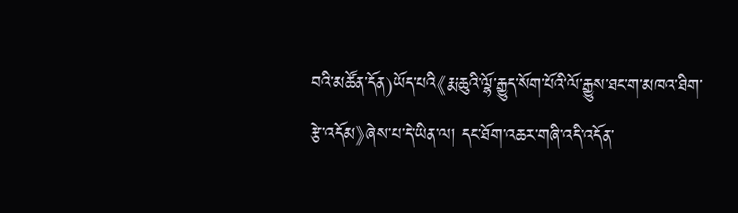བའི་མཚོན་དོན)ཡོད་པའི《རྨ་ཆུའི་ལྷོ་རྒྱུད་སོག་པོའི་ལོ་རྒྱུས་ཐང་ག་མཁའ་ཐིག་རྩེ་འདོམ》ཞེས་པ་དེ་ཡིན་ལ། དང་ཐོག་འཆར་གཞི་འདི་འདོན་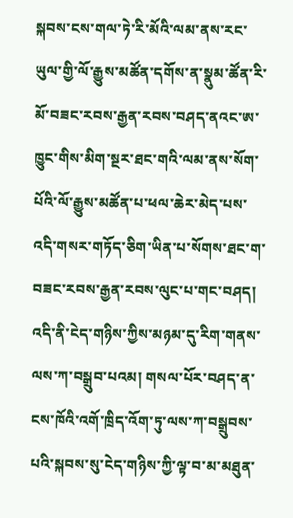སྐབས་ངས་གལ་ཏེ་རི་མོའི་ལམ་ནས་རང་ཡུལ་གྱི་ལོ་རྒྱུས་མཚོན་དགོས་ན་སྣུམ་ཚོན་རི་མོ་བཟང་རབས་རྒྱན་རབས་བཤད་ནའང་ཨ་ཁྱུང་གིས་མིག་སྔར་ཐང་གའི་ལམ་ནས་སོག་པོའི་ལོ་རྒྱུས་མཚོན་པ་ཕལ་ཆེར་མེད་པས་འདི་གསར་གཏོད་ཅིག་ཡིན་པ་སོགས་ཐང་ག་བཟང་རབས་རྒྱན་རབས་ལུང་པ་གང་བཤད། འདི་ནི་ངེད་གཉིས་ཀྱིས་མཉམ་དུ་རིག་གནས་ལས་ཀ་བསྒྲུབ་པའམ། གསལ་པོར་བཤད་ན་ངས་ཁོའི་འགོ་ཁྲིད་འོག་ཏུ་ལས་ཀ་བསྒྲུབས་པའི་སྐབས་སུ་ངེད་གཉིས་ཀྱི་ལྟ་བ་མ་མཐུན་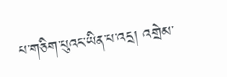པ་གཅིག་པུའང་ཡིན་པ་འདྲ། འགྲེམ་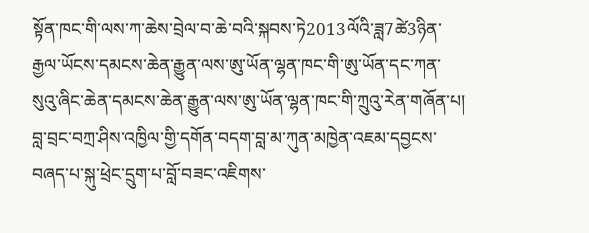སྟོན་ཁང་གི་ལས་ཀ་ཆེས་བྲེལ་བ་ཆེ་བའི་སྐབས་ཏེ2013ལོའི་ཟླ7ཚེ3ཉིན་རྒྱལ་ཡོངས་དམངས་ཆེན་རྒྱུན་ལས་ཨུ་ཡོན་ལྷན་ཁང་གི་ཨུ་ཡོན་དང་ཀན་སུའུ་ཞིང་ཆེན་དམངས་ཆེན་རྒྱུན་ལས་ཨུ་ཡོན་ལྷན་ཁང་གི་ཀྲུའུ་རེན་གཞོན་པ། བླ་བྲང་བཀྲ་ཤིས་འཁྱིལ་གྱི་དགོན་བདག་བླ་མ་ཀུན་མཁྱེན་འཇམ་དབྱངས་བཞད་པ་སྐུ་ཕྲེང་དྲུག་པ་བློ་བཟང་འཇིགས་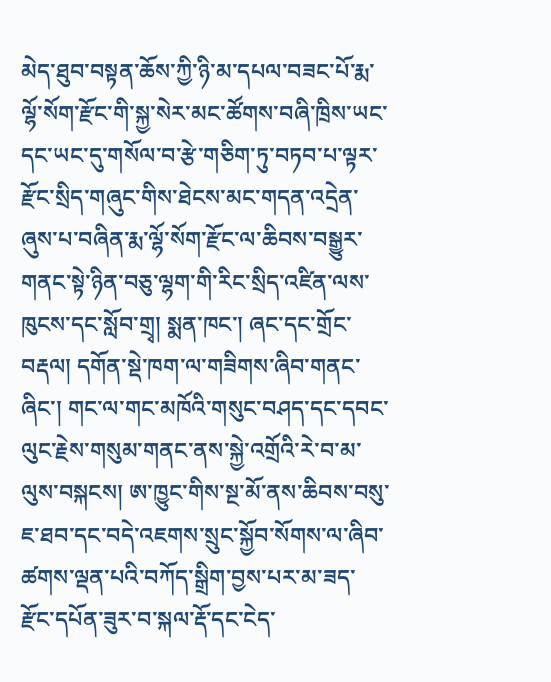མེད་ཐུབ་བསྟན་ཆོས་ཀྱི་ཉི་མ་དཔལ་བཟང་པོ་རྨ་ལྷོ་སོག་རྫོང་གི་སྐྱ་སེར་མང་ཚོགས་བཞི་ཁྲིས་ཡང་དང་ཡང་དུ་གསོལ་བ་རྩེ་གཅིག་ཏུ་བཏབ་པ་ལྟར་རྫོང་སྲིད་གཞུང་གིས་ཐེངས་མང་གདན་འདྲེན་ཞུས་པ་བཞིན་རྨ་ལྷོ་སོག་རྫོང་ལ་ཆིབས་བསྒྱུར་གནང་སྟེ་ཉིན་བཅུ་ལྷག་གི་རིང་སྲིད་འཛིན་ལས་ཁུངས་དང་སློབ་གྲྭ། སྨན་ཁང་། ཞང་དང་གྲོང་བརྡལ། དགོན་སྡེ་ཁག་ལ་གཟིགས་ཞིབ་གནང་ཞིང་། གང་ལ་གང་མཁོའི་གསུང་བཤད་དང་དབང་ལུང་རྗེས་གསུམ་གནང་ནས་སྐྱེ་འགྲོའི་རེ་བ་མ་ལུས་བསྐངས། ཨ་ཁྱུང་གིས་སྔ་མོ་ནས་ཆིབས་བསུ་ཇ་ཐབ་དང་བདེ་འཇགས་སྲུང་སྐྱོབ་སོགས་ལ་ཞིབ་ཚགས་ལྡན་པའི་བཀོད་སྒྲིག་བྱས་པར་མ་ཟད་རྫོང་དཔོན་ཟུར་བ་སྐལ་རྡོ་དང་ངེད་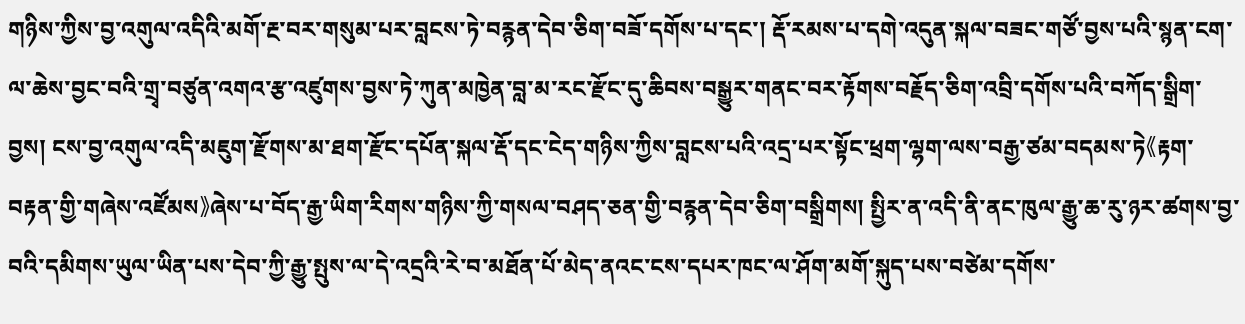གཉིས་ཀྱིས་བྱ་འགུལ་འདིའི་མགོ་རྔ་བར་གསུམ་པར་བླངས་ཏེ་བརྙན་དེབ་ཅིག་བཟོ་དགོས་པ་དང་། རྡོ་རམས་པ་དགེ་འདུན་སྐལ་བཟང་གཙོ་བྱས་པའི་སྙན་ངག་ལ་ཆེས་བྱང་བའི་གྲྭ་བཙུན་འགའ་རྩ་འཛུགས་བྱས་ཏེ་ཀུན་མཁྱེན་བླ་མ་རང་རྫོང་དུ་ཆིབས་བསྒྱུར་གནང་བར་རྟོགས་བརྗོད་ཅིག་འབྲི་དགོས་པའི་བཀོད་སྒྲིག་བྱས། ངས་བྱ་འགུལ་འདི་མཇུག་རྫོགས་མ་ཐག་རྫོང་དཔོན་སྐལ་རྡོ་དང་ངེད་གཉིས་ཀྱིས་བླངས་པའི་འདྲ་པར་སྟོང་ཕྲག་ལྷག་ལས་བརྒྱ་ཙམ་བདམས་ཏེ《རྟག་བརྟན་གྱི་གཞེས་འཛོམས》ཞེས་པ་བོད་རྒྱ་ཡིག་རིགས་གཉིས་ཀྱི་གསལ་བཤད་ཅན་གྱི་བརྙན་དེབ་ཅིག་བསྒྲིགས། སྤྱིར་ན་འདི་ནི་ནང་ཁུལ་རྒྱུ་ཆ་རུ་ཉར་ཚགས་བྱ་བའི་དམིགས་ཡུལ་ཡིན་པས་དེབ་ཀྱི་རྒྱུ་སྤུས་ལ་དེ་འདྲའི་རེ་བ་མཐོན་པོ་མེད་ནའང་ངས་དཔར་ཁང་ལ་ཤོག་མགོ་སྐུད་པས་བཙེམ་དགོས་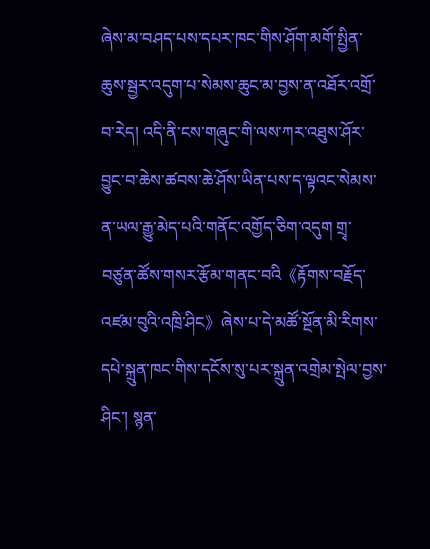ཞེས་མ་བཤད་པས་དཔར་ཁང་གིས་ཤོག་མགོ་སྤྱིན་ཆུས་སྦྱར་འདུག་པ་སེམས་ཆུང་མ་བྱས་ན་འཐོར་འགྲོ་བ་རེད། འདི་ནི་ངས་གཞུང་གི་ལས་ཀར་འཐུས་ཤོར་བྱུང་བ་ཆེས་ཚབས་ཆེ་ཤོས་ཡིན་པས་ད་ལྟའང་སེམས་ན་ཡལ་རྒྱུ་མེད་པའི་གནོང་འགྱོད་ཅིག་འདུག གྲྭ་བཙུན་ཚོས་གསར་རྩོམ་གནང་བའི《རྟོགས་བརྗོད་འཛམ་བུའི་འཁྲི་ཤིང》ཞེས་པ་དེ་མཚོ་སྔོན་མི་རིགས་དཔེ་སྐྲུན་ཁང་གིས་དངོས་སུ་པར་སྐྲུན་འགྲེམ་སྤེལ་བྱས་ཤིང་། སྙན་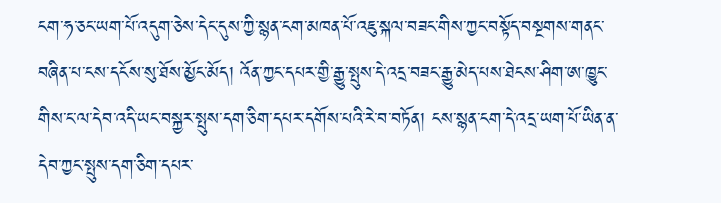ངག་ཧ་ཅང་ཡག་པོ་འདུག་ཅེས་དེང་དུས་ཀྱི་སྙན་ངག་མཁན་པོ་འཇུ་སྐལ་བཟང་གིས་ཀྱང་བསྟོད་བསྔགས་གནང་བཞིན་པ་ངས་དངོས་སུ་ཐོས་མྱོང་མོད། འོན་ཀྱང་དཔར་གྱི་རྒྱུ་སྤུས་དེ་འདྲ་བཟང་རྒྱུ་མེད་པས་ཐེངས་ཤིག་ཨ་ཁྱུང་གིས་ང་ལ་དེབ་འདི་ཡང་བསྐྱར་སྤུས་དག་ཅིག་དཔར་དགོས་པའི་རེ་བ་བཏོན། ངས་སྙན་ངག་དེ་འདྲ་ཡག་པོ་ཡིན་ན་དེབ་ཀྱང་སྤུས་དག་ཅིག་དཔར་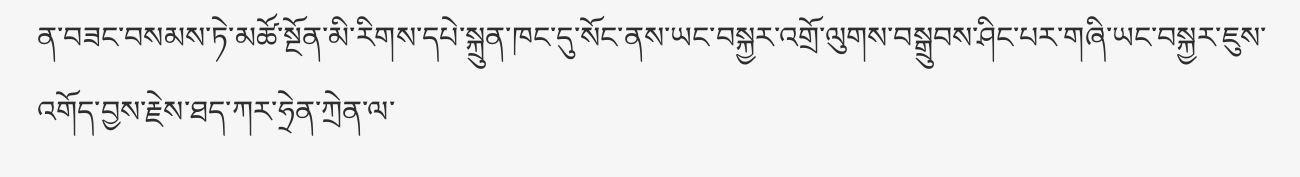ན་བཟང་བསམས་ཏེ་མཚོ་སྔོན་མི་རིགས་དཔེ་སྐྲུན་ཁང་དུ་སོང་ནས་ཡང་བསྐྱར་འགྲོ་ལུགས་བསྒྲུབས་ཤིང་པར་གཞི་ཡང་བསྐྱར་ཇུས་འགོད་བྱས་རྗེས་ཐད་ཀར་ཧྲེན་ཀྲེན་ལ་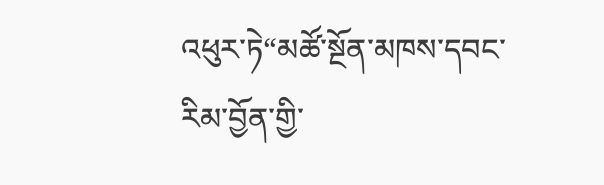འཕུར་ཏེ“མཚོ་སྔོན་མཁས་དབང་རིམ་བྱོན་གྱི་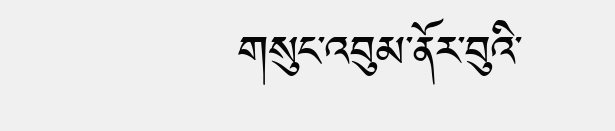གསུང་འབུམ་ནོར་བུའི་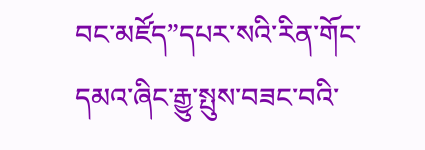བང་མཛོད”དཔར་སའི་རིན་གོང་དམའ་ཞིང་རྒྱུ་སྤུས་བཟང་བའི་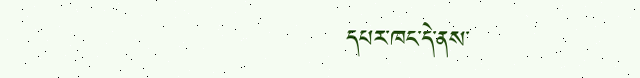དཔར་ཁང་དེ་ནས་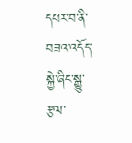དཔར་བ་ནི་བཟའ་འདོད་སྐྱེ་ཞིང་སྒྱུ་རྩལ་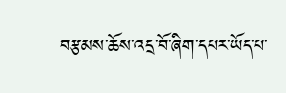བརྩམས་ཆོས་འདྲ་བོ་ཞིག་དཔར་ཡོད་པ་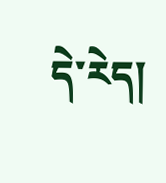དེ་རེད།